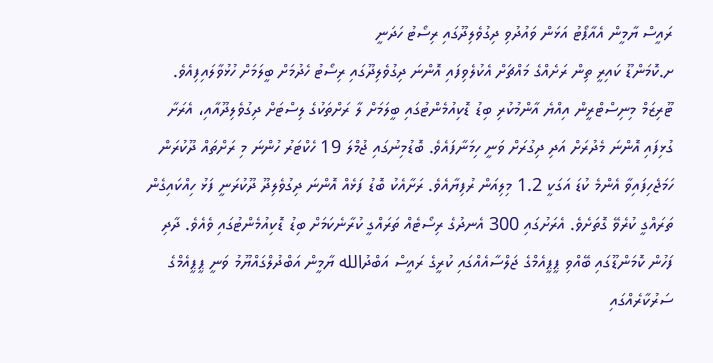ރައީސް ޔާމީން އެއާޕޯޓު އަޅަން ވައުދުވި ދިގުވެލިދޫގައި ރިސޯޓު ހަދަނީ
ށ.ކޮމަންޑޫ ކައިރީ ތިން ރަށެއްގެ މައްޗަށް އެކުލެވިފައި އޮންނަ ދިގުވެލިދޫގައި ރިސޯޓު ހެދުމަށް ބީލަމަށް ހުޅުވާލައިފިއެވެ. ޓޫރިޒަމް މިނިސްޓްރީން އިއްޔެ އާންމުކުރި ބިޑު ޑޮކިއުމެންޓުގައި ބީލަމަށް ލާ ރަށްތަކުގެ ލިސްޓަށް ދިގުވެލިދޫއާއި، އެރަށާ ގުޅިފައި އޮންނަ މެދުރަށް އަދި ދިގުރަށް ވަނީ ހިމަނާފައެވެ. ބޮޑުމިނުގައި ޖުމްލަ 19 ހެކްޓަރު ހުންނަ މި ރަށްތައް ދޫކުރަން ހަމަޖެހިފައިވާ އެންމެ ކުޑަ އަގަކީ 1.2 މިލިއަން ރުފިޔާއެވެ. ރަށާއެކު ބޮޑު ފަޅެއް އޮންނަ ދިގުވެލިދޫ ދޫކުރަނީ ފަޅު ހިއްކައިގެން ތަރައްގީ ކުރެވޭ ގޮތަށެވެ. އެރަށުގައި 300 އެނދުގެ ރިސޯޓެއް ތަރައްގީ ކުރާނެކަމަށް ބިޑު ޑޮކިއުމެންޓުގައި ވެއެވެ. ދާދި ފަހުން ކޮމަންޑޫގައި ބޭއްވި ޕީޕީއެމްގެ ޖަލްސާއެއްގައި ކުރީގެ ރައީސް އަބްދުالله ޔާމީން އަބްދުލްގައްޔޫމު ވަނީ ޕީޕީއެމްގެ ސަރުކާރެއްގައި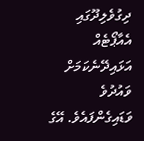ދިގުވެލިދޫގައި އެއާޕޯޓެއް އަޅައިދޭނެކަމަށް ވައުދުވެ ވަޑައިގެންފައެވެ. އޭގެ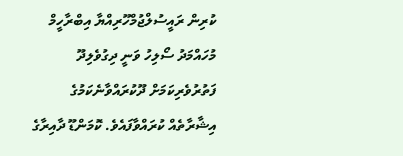ކުރިން ރައީސުލްޖުމްހޫރިއްޔާ އިބްރާހީމް މުހައްމަދު ސޯލިހު ވަނީ ދިގުވެލިދޫ ފަތުރުވެރިކަމަށް ދޫކުރައްވާނެކަމުގެ އިޝާރާތެއް ކުރައްވާފައެވެ. ކޮމަންޑޫ ދާއިރާގެ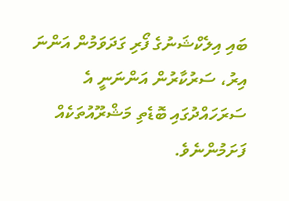ބައި އިލެކްޝަނުގެ ފޯރި ގަދަވަމުން އަންނަ އިރު، ސަރުކާރުން އަންނަނީ އެ ސަރަހައްދުގައި ބޮޑެތި މަޝްރޫއުތަކެއް ފަށަމުންނެވެ.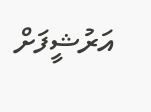އަރުޝީފަށް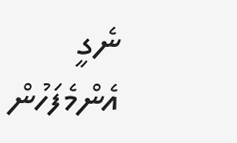ނެގީ
އެންމެފަހުން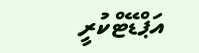އަޕްޑޭޓްކުރީ